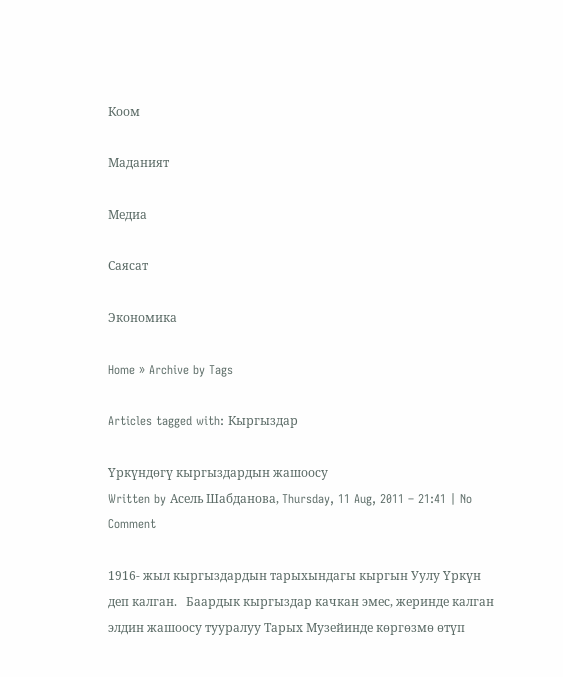Коом

Маданият

Медиа

Саясат

Экономика

Home » Archive by Tags

Articles tagged with: Кыргыздар

Үркүндөгү кыргыздардын жашоосу
Written by Асель Шабданова, Thursday, 11 Aug, 2011 – 21:41 | No Comment

1916- жыл кыргыздардын тарыхындагы кыргын Уулу Үркүн деп калган.   Баардык кыргыздар качкан эмес, жеринде калган элдин жашоосу тууралуу Тарых Музейинде көргөзмө өтүп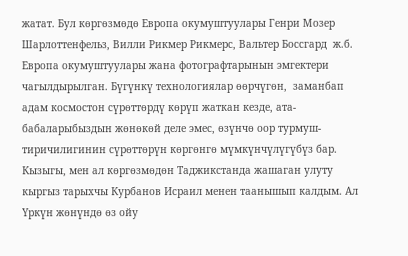жатат. Бул көргөзмөдө Европа окумуштуулары Генри Мозер Шарлоттенфельз, Вилли Рикмер Рикмерс, Вальтер Боссгард  ж.б. Европа окумуштуулары жана фотографтарынын эмгектери чагылдырылган. Бүгүнкү технологиялар өөрчүгөн,  заманбап адам космостон сүрөттөрдү көрүп жаткан кезде, ата-бабаларыбыздын жөнөкөй деле эмес, өзүнчө оор турмуш-тиричилигинин сүрөттөрүн көргөнгө мүмкүнчүлүгүбүз бар. Кызыгы, мен ал көргөзмөдөн Таджикстанда жашаган улуту кыргыз тарыхчы Курбанов Исраил менен таанышып калдым. Ал Үркүн жөнүндө өз ойу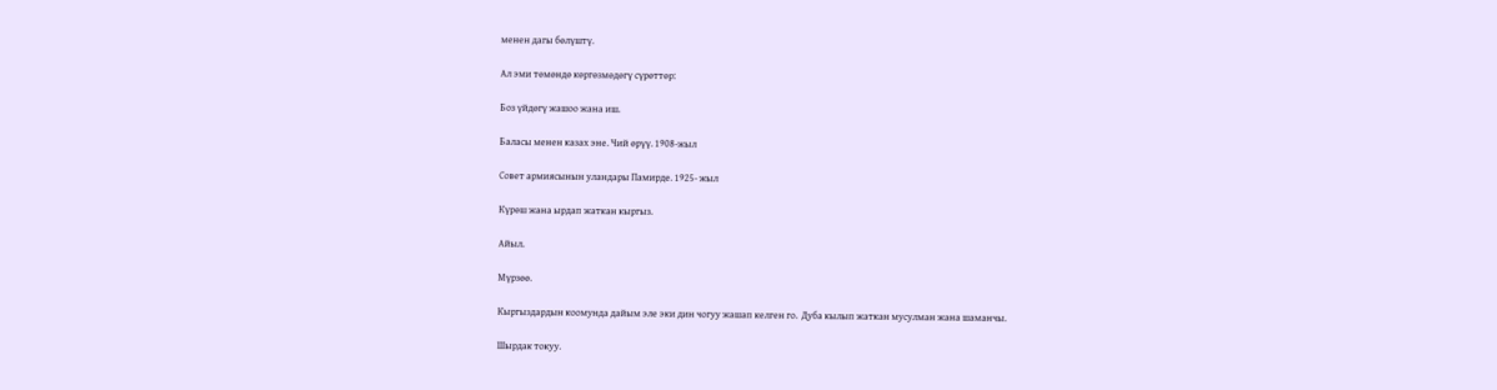менен дагы бөлүштү.

Ал эми төмөндө көргөзмөдөгү сүрөттөр:

Боз үйдөгү жашоо жана иш.

Баласы менен казах эне. Чий өрүү. 1908-жыл

Совет армиясынын уландары Памирде. 1925- жыл

Күрөш жана ырдап жаткан кыргыз.

Айыл.

Мүрзөө.

Кыргыздардын коомунда дайым эле эки дин чогуу жашап келген го.  Дуба кылып жаткан мусулман жана шаманчы.

Шырдак токуу.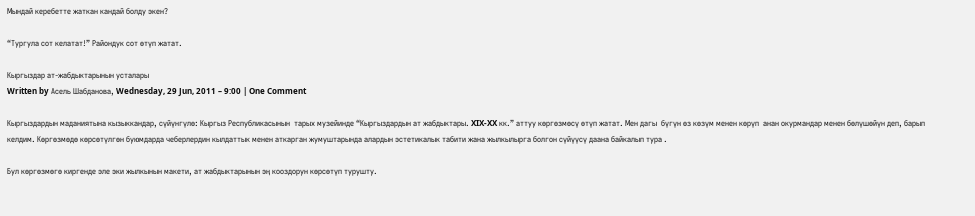Мындай керебетте жаткан кандай болду экен?

“Тургула сот келатат!” Райондук сот өтүп жатат.

Кыргыздар ат-жабдыктарынын усталары
Written by Асель Шабданова, Wednesday, 29 Jun, 2011 – 9:00 | One Comment

Кыргыздардын маданиятына кызыккандар, сүйүнгүлө: Кыргыз Республикасынын  тарых музейинде “Кыргыздардын ат жабдыктары. XIX-XX кк.” аттуу көргөзмөсү өтүп жатат. Мен дагы  бүгүн өз көзүм менен көрүп  анан окурмандар менен бөлүшөйүн деп, барып келдим. Көргөзмөдө көрсөтүлгөн буюмдарда чеберлердин кылдаттык менен аткарган жумуштарында алардын эстетикалык табити жана жылкылырга болгон сүйүүсү даана байкалып тура .

Бул көргөзмөгө киргенде эле эки жылкынын макети, ат жабдыктарынын эң кооздорун көрсөтүп турушту.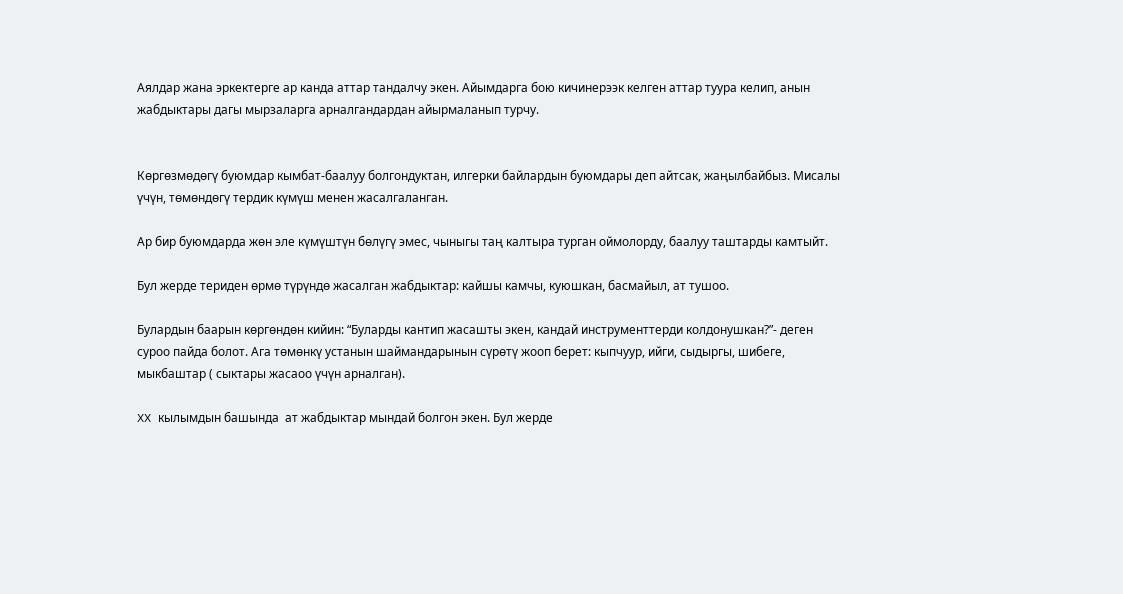Аялдар жана эркектерге ар канда аттар тандалчу экен. Айымдарга бою кичинерээк келген аттар туура келип, анын жабдыктары дагы мырзаларга арналгандардан айырмаланып турчу.


Көргөзмөдөгү буюмдар кымбат-баалуу болгондуктан, илгерки байлардын буюмдары деп айтсак, жаңылбайбыз. Мисалы үчүн, төмөндөгү тердик күмүш менен жасалгаланган.

Ар бир буюмдарда жөн эле күмүштүн бөлүгү эмес, чыныгы таң калтыра турган оймолорду, баалуу таштарды камтыйт.

Бул жерде териден өрмө түрүндө жасалган жабдыктар: кайшы камчы, куюшкан, басмайыл, ат тушоо.

Булардын баарын көргөндөн кийин: “Буларды кантип жасашты экен, кандай инструменттерди колдонушкан?”- деген суроо пайда болот. Ага төмөнкү устанын шаймандарынын сүрөтү жооп берет: кыпчуур, ийги, сыдыргы, шибеге, мыкбаштар ( сыктары жасаоо үчүн арналган).

XX кылымдын башында  ат жабдыктар мындай болгон экен. Бул жерде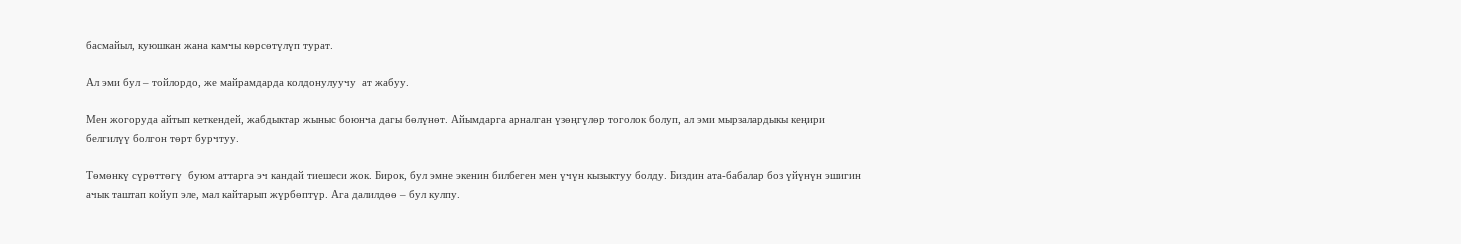басмайыл, куюшкан жана камчы көрсөтүлүп турат.

Ал эми бул – тойлордо, же майрамдарда колдонулуучу  ат жабуу.

Мен жогоруда айтып кеткендей, жабдыктар жыныс боюнча дагы бөлүнөт. Айымдарга арналган үзөңгүлөр тоголок болуп, ал эми мырзалардыкы кеңири белгилүү болгон төрт бурчтуу.

Төмөнкү сүрөттөгү  буюм аттарга эч кандай тиешеси жок. Бирок, бул эмне экенин билбеген мен үчүн кызыктуу болду. Биздин ата-бабалар боз үйүнүн эшигин ачык таштап койуп эле, мал кайтарып жүрбөптүр. Ага далилдөө – бул кулпу.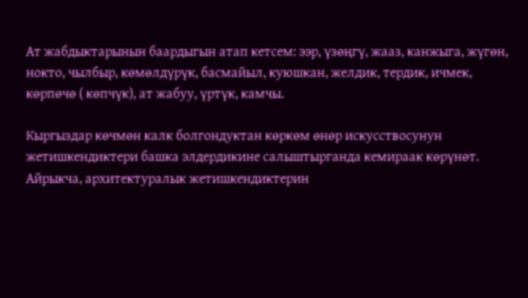Ат жабдыктарынын баардыгын атап кетсем: ээр, үзөңгү, жааз, канжыга, жүгөн, нокто, чылбыр, көмөлдүрүк, басмайыл, куюшкан, желдик, тердик, ичмек, көрпөчө ( көпчүк), ат жабуу, үртүк, камчы.

Кыргыздар көчмөн калк болгондуктан көркөм өнөр искусствосунун жетишкендиктери башка элдердикине салыштырганда кемираак көрүнөт. Айрыкча, архитектуралык жетишкендиктерин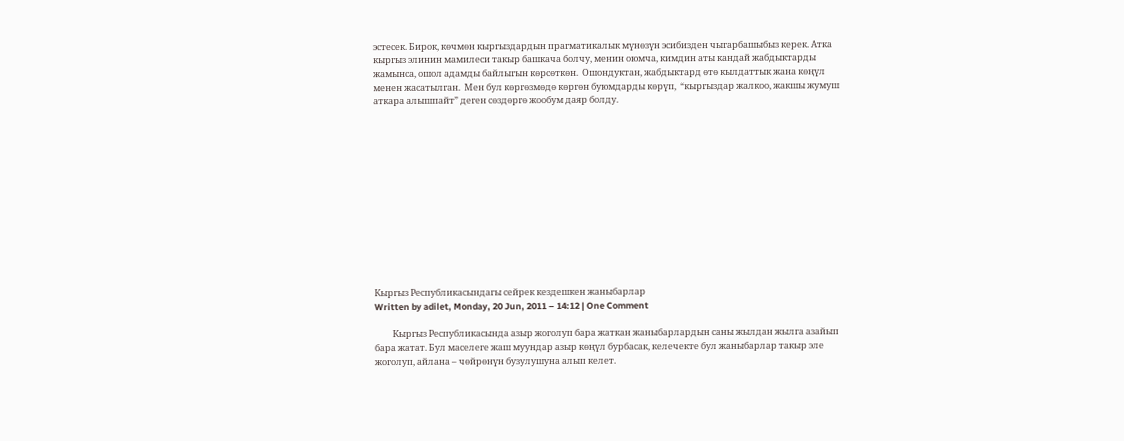эстесек. Бирок, көчмөн кыргыздардын прагматикалык мүнөзүн эсибизден чыгарбашыбыз керек. Атка кыргыз элинин мамилеси такыр башкача болчу, менин оюмча, кимдин аты кандай жабдыктарды жамынса, ошол адамды байлыгын көрсөткөн.  Ошондуктан, жабдыктард өтө кылдаттык жана көңүл менен жасатылган.  Мен бул көргөзмөдө көргөн буюмдарды көрүп,  “кыргыздар жалкоо, жакшы жумуш аткара алышпайт” деген сөздөргө жообум даяр болду.













Кыргыз Республикасындагы сейрек кездешкен жаныбарлар
Written by adilet, Monday, 20 Jun, 2011 – 14:12 | One Comment

         Кыргыз Республикасында азыр жоголуп бара жаткан жаныбарлардын саны жылдан жылга азайып бара жатат. Бул маселеге жаш муундар азыр көңүл бурбасак, келечекте бул жаныбарлар такыр эле жоголуп, айлана – чөйрөнүн бузулушуна алып келет.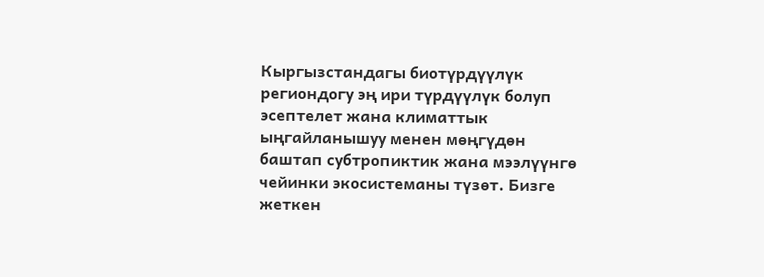Кыргызстандагы биотүрдүүлүк региондогу эң ири түрдүүлүк болуп эсептелет жана климаттык ыңгайланышуу менен мөңгүдөн баштап субтропиктик жана мээлүүнгө чейинки экосистеманы түзөт. Бизге жеткен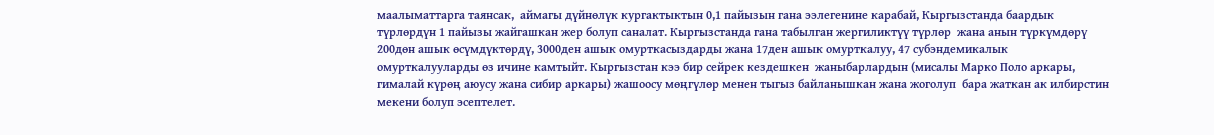маалыматтарга таянсак,  аймагы дүйнөлүк кургактыктын 0,1 пайызын гана ээлегенине карабай, Кыргызстанда баардык түрлөрдүн 1 пайызы жайгашкан жер болуп саналат. Кыргызстанда гана табылган жергиликтүү түрлөр  жана анын түркүмдөрү 200дөн ашык өсүмдүктөрдү, 3000ден ашык омурткасыздарды жана 17ден ашык омурткалуу, 47 субэндемикалык омурткалууларды өз ичине камтыйт. Кыргызстан кээ бир сейрек кездешкен  жаныбарлардын (мисалы Марко Поло аркары, гималай күрөң аюусу жана сибир аркары) жашоосу мөңгүлөр менен тыгыз байланышкан жана жоголуп  бара жаткан ак илбирстин мекени болуп эсептелет.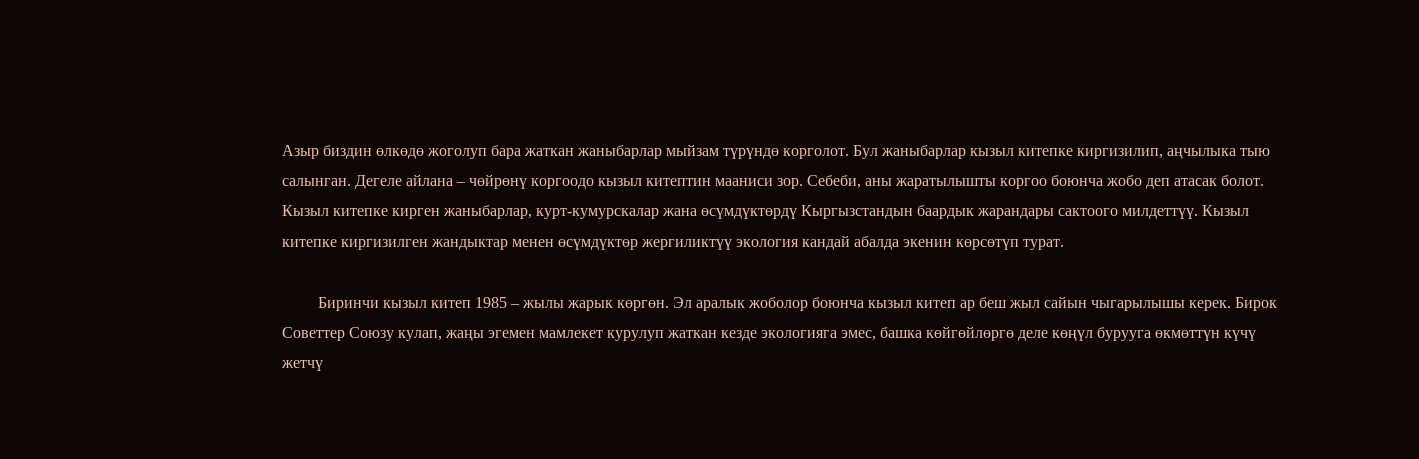Азыр биздин өлкөдө жоголуп бара жаткан жаныбарлар мыйзам түрүндө корголот. Бул жаныбарлар кызыл китепке киргизилип, аңчылыка тыю салынган. Дегеле айлана – чөйрөнү коргоодо кызыл китептин мааниси зор. Себеби, аны жаратылышты коргоо боюнча жобо деп атасак болот. Кызыл китепке кирген жаныбарлар, курт-кумурскалар жана өсүмдүктөрдү Кыргызстандын баардык жарандары сактоого милдеттүү. Кызыл китепке киргизилген жандыктар менен өсүмдүктөр жергиликтүү экология кандай абалда экенин көрсөтүп турат.

         Биринчи кызыл китеп 1985 – жылы жарык көргөн. Эл аралык жоболор боюнча кызыл китеп ар беш жыл сайын чыгарылышы керек. Бирок Советтер Союзу кулап, жаңы эгемен мамлекет курулуп жаткан кезде экологияга эмес, башка көйгөйлөргө деле көңүл бурууга өкмөттүн күчү жетчү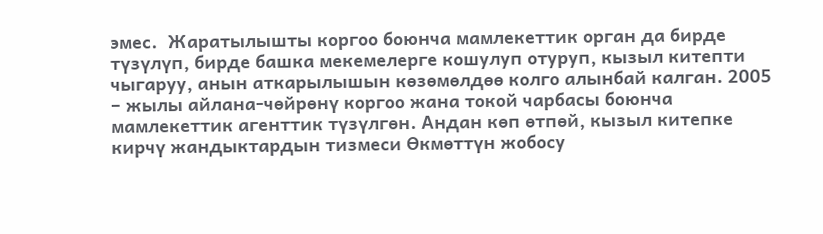эмес.  Жаратылышты коргоо боюнча мамлекеттик орган да бирде түзүлүп, бирде башка мекемелерге кошулуп отуруп, кызыл китепти чыгаруу, анын аткарылышын көзөмөлдөө колго алынбай калган. 2005 – жылы айлана-чөйрөнү коргоо жана токой чарбасы боюнча мамлекеттик агенттик түзүлгөн. Андан көп өтпөй, кызыл китепке кирчү жандыктардын тизмеси Өкмөттүн жобосу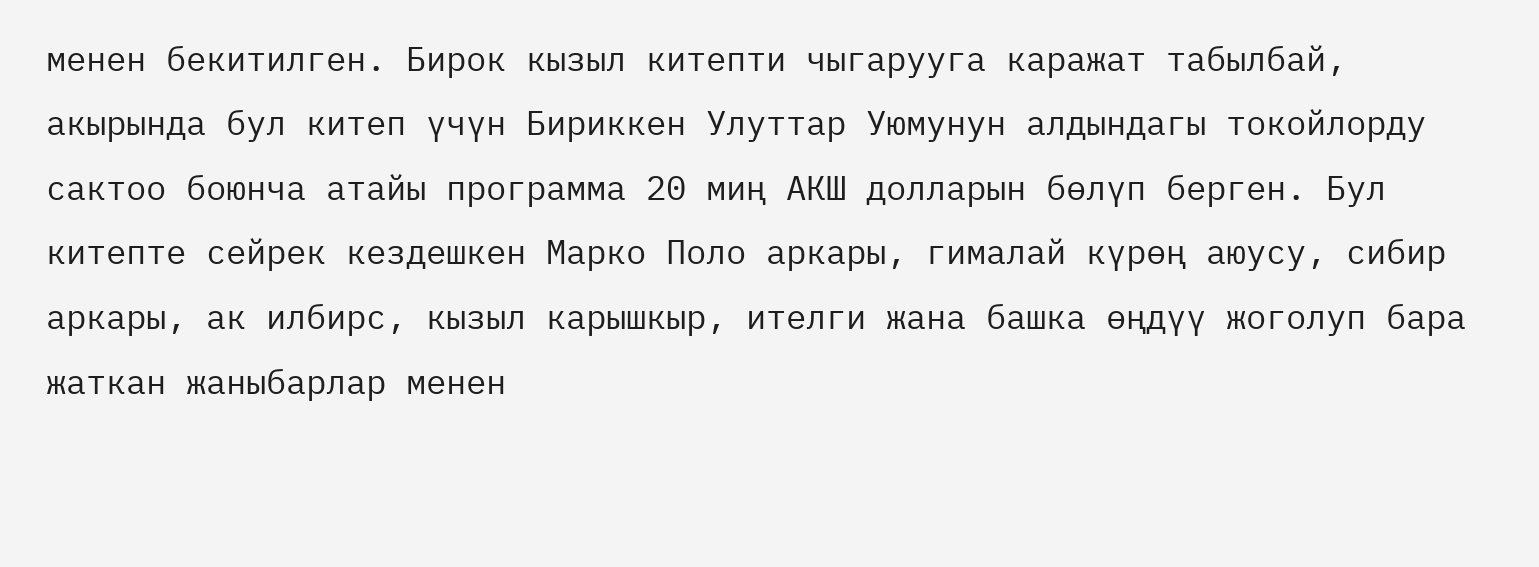менен бекитилген. Бирок кызыл китепти чыгарууга каражат табылбай, акырында бул китеп үчүн Бириккен Улуттар Уюмунун алдындагы токойлорду сактоо боюнча атайы программа 20 миң АКШ долларын бөлүп берген. Бул китепте сейрек кездешкен Марко Поло аркары, гималай күрөң аюусу, сибир аркары, ак илбирс, кызыл карышкыр, ителги жана башка өңдүү жоголуп бара жаткан жаныбарлар менен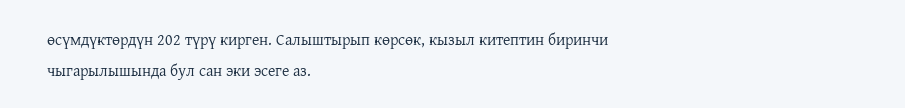өсүмдүктөрдүн 202 түрү кирген. Салыштырып көрсөк, кызыл китептин биринчи чыгарылышында бул сан эки эсеге аз.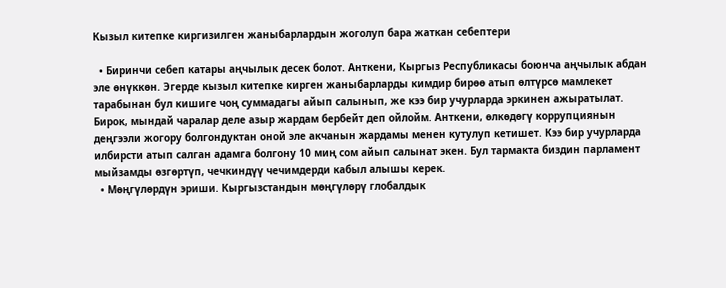Кызыл китепке киргизилген жаныбарлардын жоголуп бара жаткан себептери

  • Биринчи себеп катары аңчылык десек болот. Анткени, Кыргыз Республикасы боюнча аңчылык абдан эле өнүккөн. Эгерде кызыл китепке кирген жаныбарларды кимдир бирөө атып өлтүрсө мамлекет тарабынан бул кишиге чоң суммадагы айып салынып, же кээ бир учурларда эркинен ажыратылат. Бирок, мындай чаралар деле азыр жардам бербейт деп ойлойм. Анткени, өлкөдөгү коррупциянын деңгээли жогору болгондуктан оной эле акчанын жардамы менен кутулуп кетишет. Кээ бир учурларда илбирсти атып салган адамга болгону 10 миң сом айып салынат экен. Бул тармакта биздин парламент мыйзамды өзгөртүп, чечкиндүү чечимдерди кабыл алышы керек.
  • Мөңгүлөрдүн эриши. Кыргызстандын мөңгүлөрү глобалдык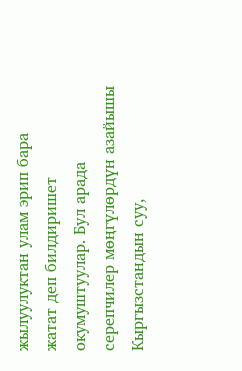жылуулуктан улам эрип бара жатат деп билдиришет окумуштуулар. Бул арада серепчилер мөңгүлөрдүн азайышы Кыргызстандын суу,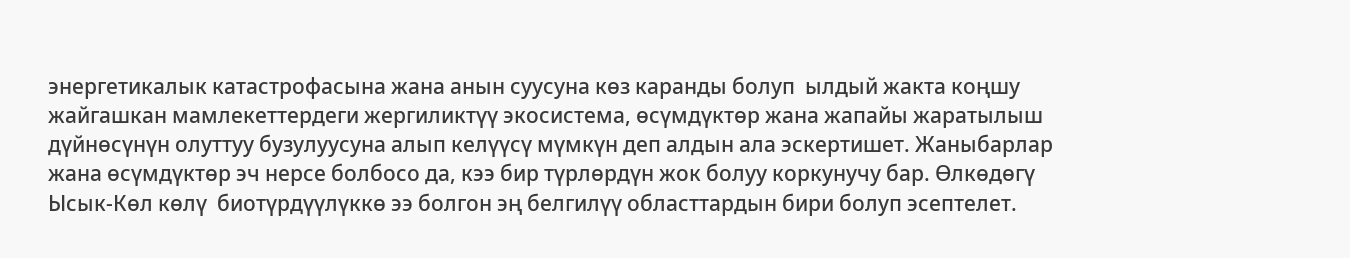энергетикалык катастрофасына жана анын суусуна көз каранды болуп  ылдый жакта коңшу жайгашкан мамлекеттердеги жергиликтүү экосистема, өсүмдүктөр жана жапайы жаратылыш дүйнөсүнүн олуттуу бузулуусуна алып келүүсү мүмкүн деп алдын ала эскертишет. Жаныбарлар жана өсүмдүктөр эч нерсе болбосо да, кээ бир түрлөрдүн жок болуу коркунучу бар. Өлкөдөгү Ысык-Көл көлү  биотүрдүүлүккө ээ болгон эң белгилүү областтардын бири болуп эсептелет.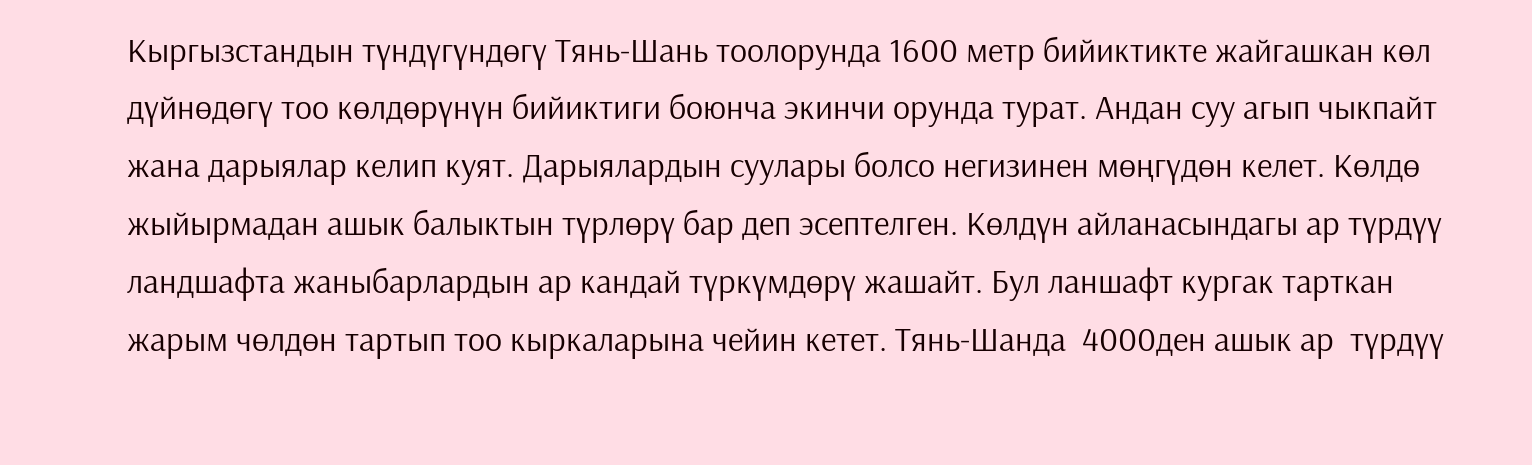Кыргызстандын түндүгүндөгү Тянь-Шань тоолорунда 1600 метр бийиктикте жайгашкан көл дүйнөдөгү тоо көлдөрүнүн бийиктиги боюнча экинчи орунда турат. Андан суу агып чыкпайт жана дарыялар келип куят. Дарыялардын суулары болсо негизинен мөңгүдөн келет. Көлдө жыйырмадан ашык балыктын түрлөрү бар деп эсептелген. Көлдүн айланасындагы ар түрдүү ландшафта жаныбарлардын ар кандай түркүмдөрү жашайт. Бул ланшафт кургак тарткан жарым чөлдөн тартып тоо кыркаларына чейин кетет. Тянь-Шанда  4000ден ашык ар  түрдүү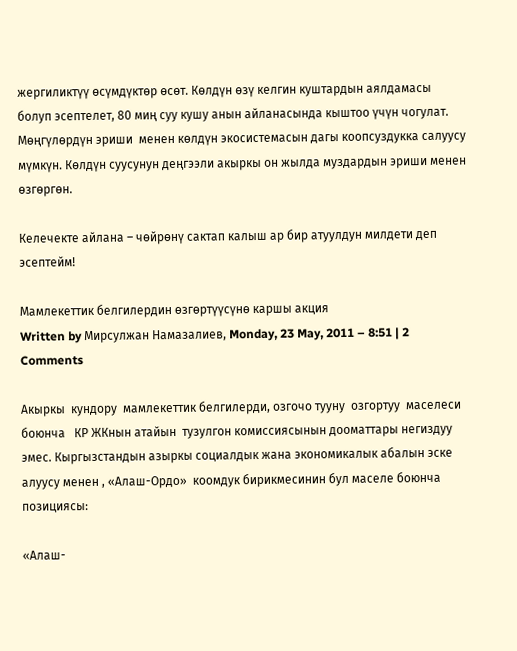жергиликтүү өсүмдүктөр өсөт. Көлдүн өзү келгин куштардын аялдамасы болуп эсептелет, 80 миң суу кушу анын айланасында кыштоо үчүн чогулат. Мөңгүлөрдүн эриши  менен көлдүн экосистемасын дагы коопсуздукка салуусу мүмкүн. Көлдүн суусунун деңгээли акыркы он жылда муздардын эриши менен өзгөргөн.

Келечекте айлана – чөйрөнү сактап калыш ар бир атуулдун милдети деп эсептейм!

Мамлекеттик белгилердин өзгөртүүсүнө каршы акция
Written by Мирсулжан Намазалиев, Monday, 23 May, 2011 – 8:51 | 2 Comments

Акыркы  кундору  мамлекеттик белгилерди, озгочо тууну  озгортуу  маселеси боюнча   КР ЖКнын атайын  тузулгон комиссиясынын дооматтары негиздуу эмес. Кыргызстандын азыркы социалдык жана экономикалык абалын эске алуусу менен , «Алаш-Ордо»  коомдук бирикмесинин бул маселе боюнча позициясы:

«Алаш-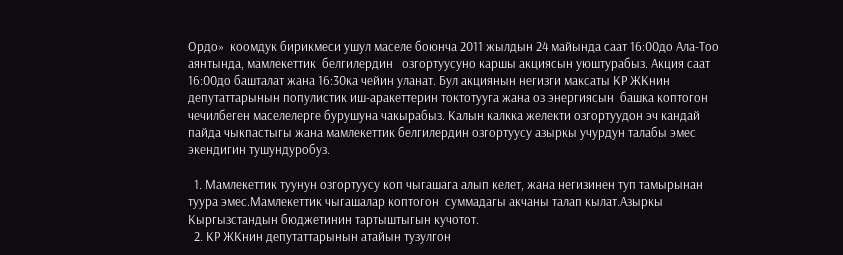Ордо»  коомдук бирикмеси ушул маселе боюнча 2011 жылдын 24 майында саат 16:00до Ала-Тоо аянтында, мамлекеттик  белгилердин   озгортуусуно каршы акциясын уюштурабыз. Акция саат 16:00до башталат жана 16:30ка чейин уланат. Бул акциянын негизги максаты КР ЖКнин депутаттарынын популистик иш-аракеттерин токтотууга жана оз энергиясын  башка коптогон чечилбеген маселелерге бурушуна чакырабыз. Калын калкка желекти озгортуудон эч кандай пайда чыкпастыгы жана мамлекеттик белгилердин озгортуусу азыркы учурдун талабы эмес  экендигин тушундуробуз.

  1. Мамлекеттик туунун озгортуусу коп чыгашага алып келет, жана негизинен туп тамырынан туура эмес.Мамлекеттик чыгашалар коптогон  суммадагы акчаны талап кылат.Азыркы Кыргызстандын бюджетинин тартыштыгын кучотот.
  2. КР ЖКнин депутаттарынын атайын тузулгон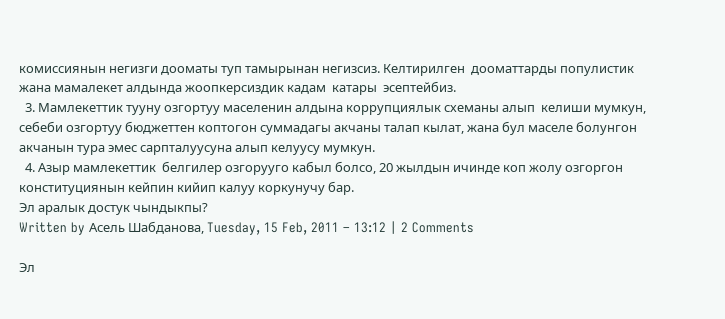комиссиянын негизги дооматы туп тамырынан негизсиз. Келтирилген  дооматтарды популистик жана мамалекет алдында жоопкерсиздик кадам  катары  эсептейбиз.
  3. Мамлекеттик тууну озгортуу маселенин алдына коррупциялык схеманы алып  келиши мумкун, себеби озгортуу бюджеттен коптогон суммадагы акчаны талап кылат, жана бул маселе болунгон акчанын тура эмес сарпталуусуна алып келуусу мумкун.
  4. Азыр мамлекеттик  белгилер озгорууго кабыл болсо, 20 жылдын ичинде коп жолу озгоргон конституциянын кейпин кийип калуу коркунучу бар.
Эл аралык достук чындыкпы?
Written by Асель Шабданова, Tuesday, 15 Feb, 2011 – 13:12 | 2 Comments

Эл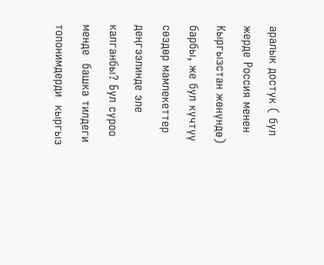аралык достук ( бул жерде Россия менен Кыргызстан жөнүндө)  барбы, же бул күчтүү сөздөр мамлекеттер деңгээлинде эле калганбы? Бул суроо менде  башка тилдеги топонимдерди  кыргыз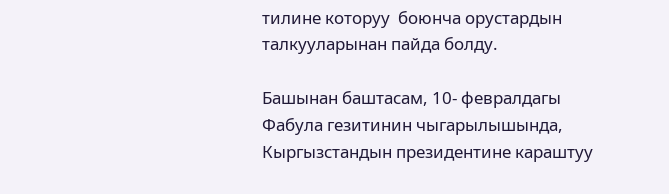тилине которуу  боюнча орустардын  талкууларынан пайда болду.

Башынан баштасам, 10- февралдагы Фабула гезитинин чыгарылышында, Кыргызстандын президентине караштуу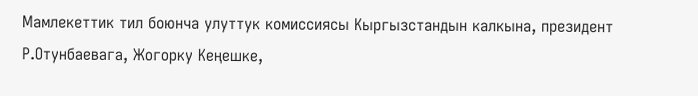Мамлекеттик тил боюнча улуттук комиссиясы Кыргызстандын калкына, президент Р.Отунбаевага, Жогорку Кеңешке,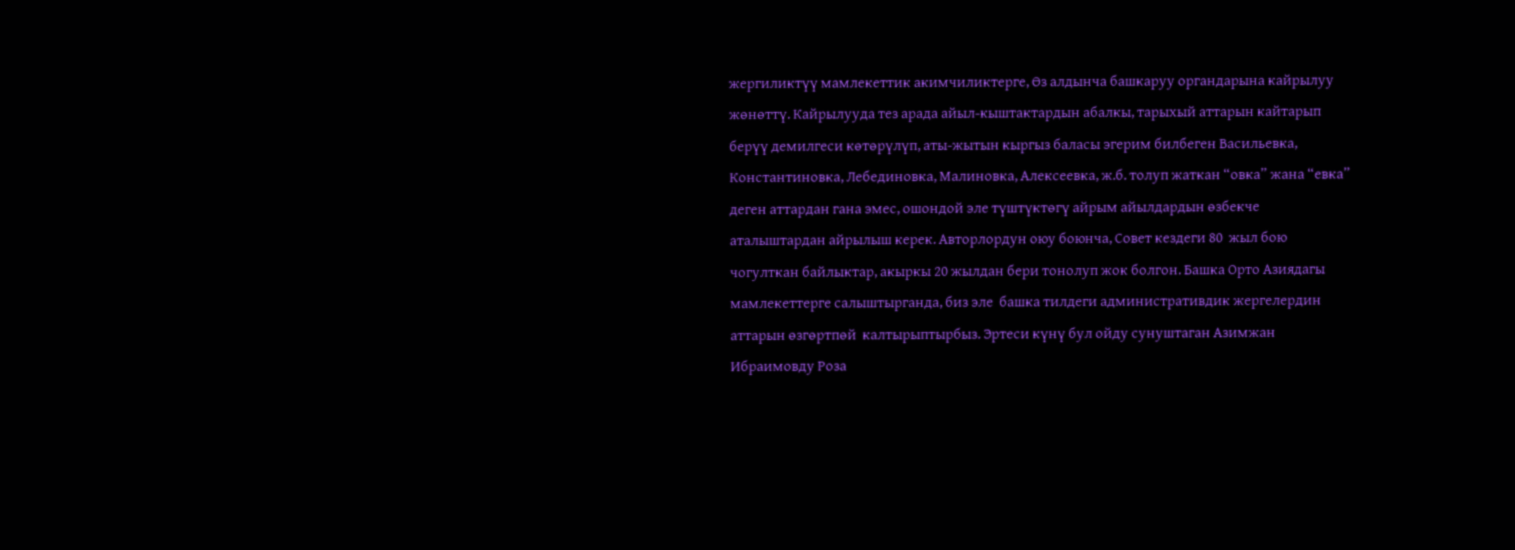жергиликтүү мамлекеттик акимчиликтерге, Өз алдынча башкаруу органдарына кайрылуу жөнөттү. Кайрылууда тез арада айыл-кыштактардын абалкы, тарыхый аттарын кайтарып берүү демилгеси көтөрүлүп, аты-жытын кыргыз баласы эгерим билбеген Васильевка, Константиновка, Лебединовка, Малиновка, Алексеевка, ж.б. толуп жаткан “овка” жана “евка”  деген аттардан гана эмес, ошондой эле түштүктөгү айрым айылдардын өзбекче аталыштардан айрылыш керек. Авторлордун оюу боюнча, Совет кездеги 80  жыл бою чогулткан байлыктар, акыркы 20 жылдан бери тонолуп жок болгон. Башка Орто Азиядагы мамлекеттерге салыштырганда, биз эле  башка тилдеги административдик жергелердин аттарын өзгөртпөй  калтырыптырбыз. Эртеси күнү бул ойду сунуштаган Азимжан Ибраимовду Роза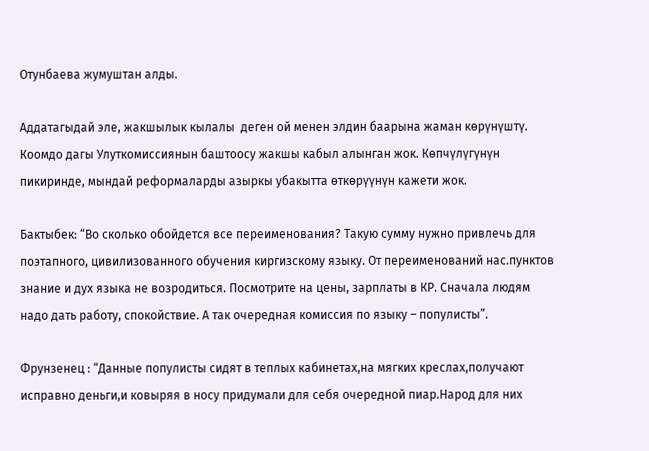Отунбаева жумуштан алды.

Аддатагыдай эле, жакшылык кылалы  деген ой менен элдин баарына жаман көрүнүштү. Коомдо дагы Улуткомиссиянын баштоосу жакшы кабыл алынган жок. Көпчүлүгүнүн пикиринде, мындай реформаларды азыркы убакытта өткөрүүнүн кажети жок.

Бактыбек: “Во сколько обойдется все переименования? Такую сумму нужно привлечь для поэтапного, цивилизованного обучения киргизскому языку. От переименований нас.пунктов знание и дух языка не возродиться. Посмотрите на цены, зарплаты в КР. Сначала людям надо дать работу, спокойствие. А так очередная комиссия по языку – популисты”.

Фрунзенец : “Данные популисты сидят в теплых кабинетах,на мягких креслах,получают исправно деньги,и ковыряя в носу придумали для себя очередной пиар.Народ для них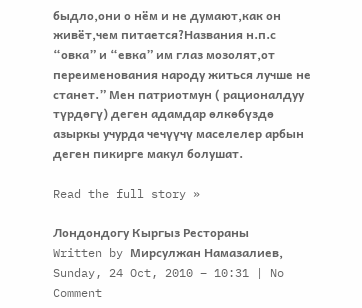быдло,они о нём и не думают,как он живёт,чем питается?Названия н.п.с “овка” и “евка” им глаз мозолят,от переименования народу житься лучше не станет.” Мен патриотмун ( рационалдуу түрдөгү) деген адамдар өлкөбүздө азыркы учурда чечүүчү маселелер арбын деген пикирге макул болушат.

Read the full story »

Лондондогу Кыргыз Рестораны
Written by Мирсулжан Намазалиев, Sunday, 24 Oct, 2010 – 10:31 | No Comment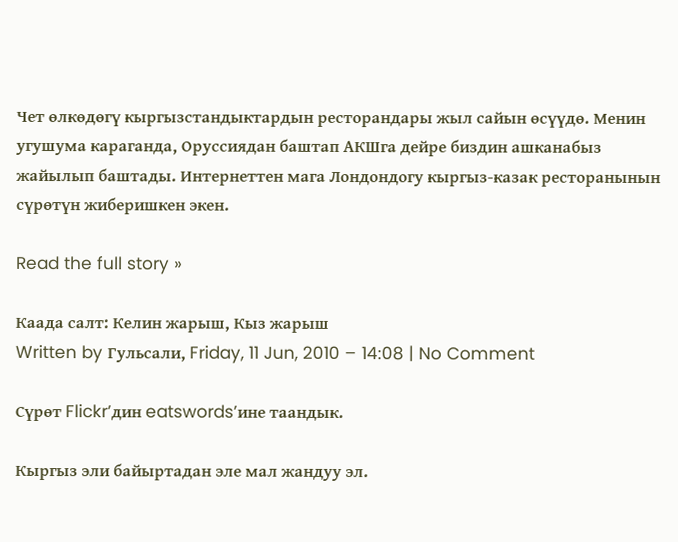Чет өлкөдөгү кыргызстандыктардын ресторандары жыл сайын өсүүдө. Менин угушума караганда, Оруссиядан баштап АКШга дейре биздин ашканабыз жайылып баштады. Интернеттен мага Лондондогу кыргыз-казак ресторанынын сүрөтүн жиберишкен экен.

Read the full story »

Каада салт: Келин жарыш, Кыз жарыш
Written by Гульсали, Friday, 11 Jun, 2010 – 14:08 | No Comment

Cүрөт Flickr’дин eatswords’ине таандык.

Кыргыз эли байыртадан эле мал жандуу эл.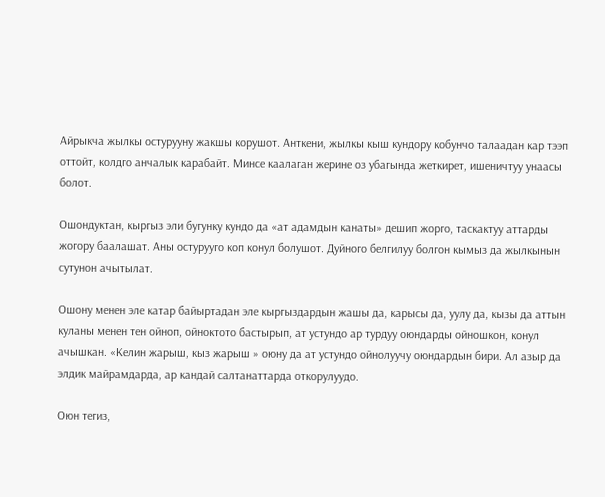Айрыкча жылкы остурууну жакшы корушот. Анткени, жылкы кыш кундору кобунчо талаадан кар тээп оттойт, колдго анчалык карабайт. Минсе каалаган жерине оз убагында жеткирет, ишеничтуу унаасы болот.

Ошондуктан, кыргыз эли бугунку кундо да «ат адамдын канаты» дешип жорго, таскактуу аттарды жогору баалашат. Аны остурууго коп конул болушот. Дуйного белгилуу болгон кымыз да жылкынын сутунон ачытылат.

Ошону менен эле катар байыртадан эле кыргыздардын жашы да, карысы да, уулу да, кызы да аттын куланы менен тен ойноп, ойноктото бастырып, ат устундо ар турдуу оюндарды ойношкон, конул ачышкан. «Келин жарыш, кыз жарыш » оюну да ат устундо ойнолуучу оюндардын бири. Ал азыр да элдик майрамдарда, ар кандай салтанаттарда откорулуудо.

Оюн тегиз,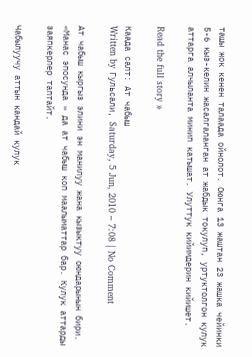ташы жок кенен талаада ойнолот. Оюнга 13 жаштан 23 жашка чейинки 5-6 кыз-келин жасалгаланган ат жабдык токулуп, уртуктолгон кулук аттарга алчыланта минип катышат. Улуттук кийимдерин кийишет.

Read the full story »

Каада салт: Ат чабыш
Written by Гульсали, Saturday, 5 Jun, 2010 – 7:08 | No Comment

Ат чабыш кыргыз элини эн манилуу жана кызыктуу оюндарынын бири. «Манас эпосунда » да ат чабыш коп маалыматтар бар. Кулук аттарды заяпкерлер таптайт.

Чабылуучу аттын кандай кулук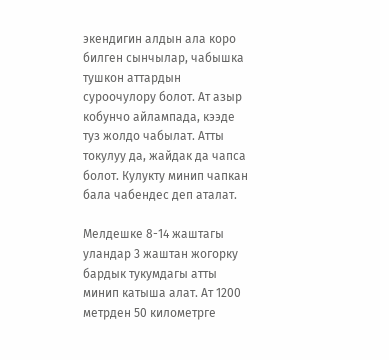экендигин алдын ала коро билген сынчылар, чабышка тушкон аттардын суроочулору болот. Ат азыр кобунчо айлампада, кээде туз жолдо чабылат. Атты токулуу да, жайдак да чапса болот. Кулукту минип чапкан бала чабендес деп аталат.

Мелдешке 8-14 жаштагы уландар 3 жаштан жогорку бардык тукумдагы атты минип катыша алат. Ат 1200 метрден 50 километрге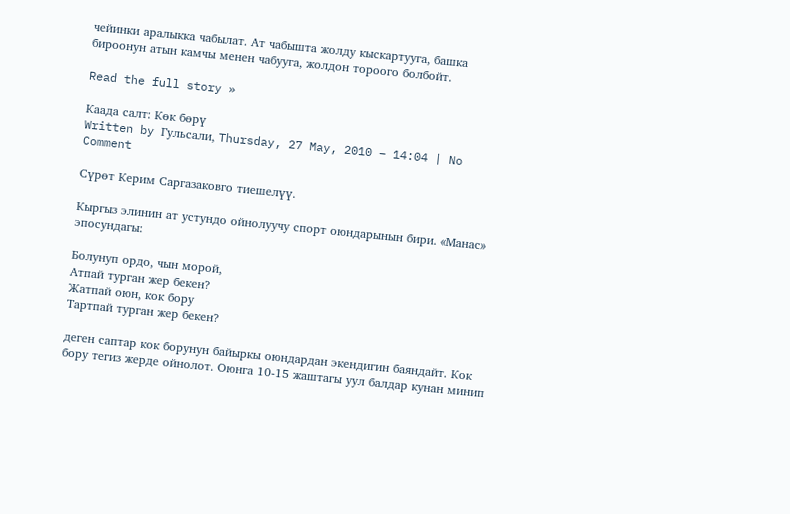чейинки аралыкка чабылат. Ат чабышта жолду кыскартууга, башка бироонун атын камчы менен чабууга, жолдон тороого болбойт.

Read the full story »

Каада салт: Көк бөрү
Written by Гульсали, Thursday, 27 May, 2010 – 14:04 | No Comment

Сүрөт Керим Саргазаковго тиешелүү.

Кыргыз элинин ат устундо ойнолуучу спорт оюндарынын бири. «Манас» эпосундагы:

Болунуп ордо, чын морой,
Атпай турган жер бекен?
Жатпай оюн, кок бору
Тартпай турган жер бекен?

деген саптар кок борунун байыркы оюндардан экендигин баяндайт. Кок бору тегиз жерде ойнолот. Оюнга 10-15 жаштагы уул балдар кунан минип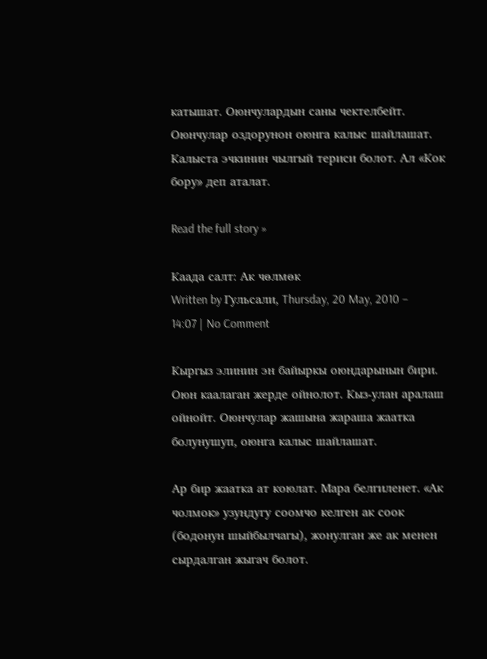катышат. Оюнчулардын саны чектелбейт. Оюнчулар оздорунон оюнга калыс шайлашат. Калыста эчкинин чылгый териси болот. Ал «Кок бору» деп аталат.

Read the full story »

Каада салт: Ак чөлмөк
Written by Гульсали, Thursday, 20 May, 2010 – 14:07 | No Comment

Кыргыз элинин эн байыркы оюндарынын бири. Оюн каалаган жерде ойнолот. Кыз-улан аралаш ойнойт. Оюнчулар жашына жараша жаатка болунушуп, оюнга калыс шайлашат.

Ар бир жаатка ат коюлат. Мара белгиленет. «Ак чолмок» узундугу соомчо келген ак соок (бодонун шыйбылчагы), жонулган же ак менен сырдалган жыгач болот.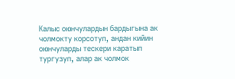Калыс оюнчулардын бардыгына ак чолмокту корсотуп, андан кийин оюнчуларды тескери каратып тургузуп, алар ак чолмок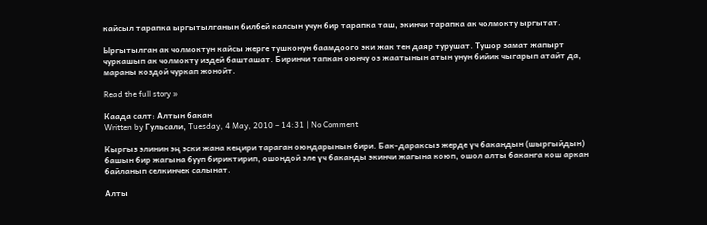кайсыл тарапка ыргытылганын билбей калсын учун бир тарапка таш, экинчи тарапка ак чолмокту ыргытат.

Ыргытылган ак чолмоктун кайсы жерге тушконун баамдоого эки жак тен даяр турушат. Тушор замат жапырт чуркашып ак чолмокту издей башташат. Биринчи тапкан оюнчу оз жаатынын атын унун бийик чыгарып атайт да, мараны коздой чуркап жонойт.

Read the full story »

Каада салт: Алтын бакан
Written by Гульсали, Tuesday, 4 May, 2010 – 14:31 | No Comment

Кыргыз элинин эң эски жана кеңири тараган оюндарынын бири. Бак-дараксыз жерде үч бакандын (шыргыйдын) башын бир жагына бууп бириктирип, ошондой эле үч баканды экинчи жагына коюп, ошол алты баканга кош аркан байланып селкинчек салынат.

Алты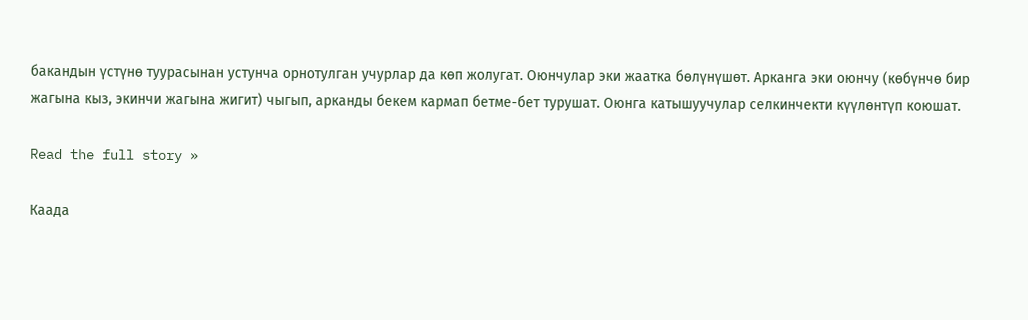бакандын үстүнө туурасынан устунча орнотулган учурлар да көп жолугат. Оюнчулар эки жаатка бөлүнүшөт. Арканга эки оюнчу (көбүнчө бир жагына кыз, экинчи жагына жигит) чыгып, арканды бекем кармап бетме-бет турушат. Оюнга катышуучулар селкинчекти күүлөнтүп коюшат.

Read the full story »

Каада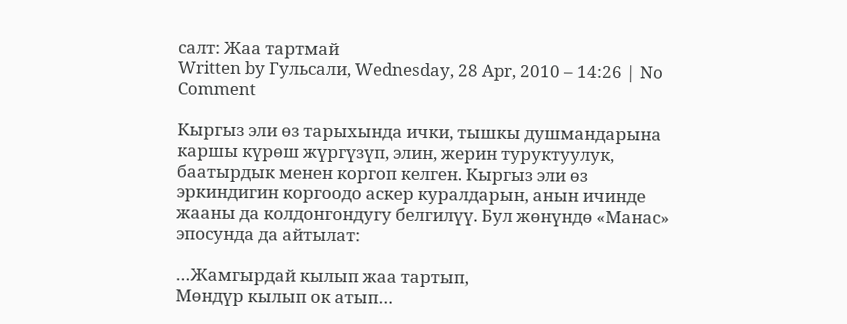салт: Жаа тартмай
Written by Гульсали, Wednesday, 28 Apr, 2010 – 14:26 | No Comment

Кыргыз эли өз тарыхында ички, тышкы душмандарына каршы күрөш жүргүзүп, элин, жерин туруктуулук, баатырдык менен коргоп келген. Кыргыз эли өз эркиндигин коргоодо аскер куралдарын, анын ичинде жааны да колдонгондугу белгилүү. Бул жөнүндө «Манас» эпосунда да айтылат:

…Жамгырдай кылып жаа тартып,
Мөндүр кылып ок атып…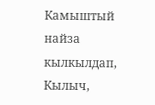Камыштый найза кылкылдап,
Кылыч,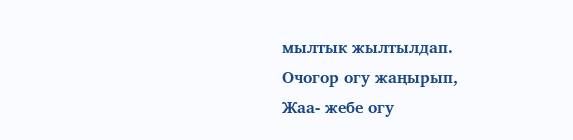мылтык жылтылдап.
Очогор огу жаңырып,
Жаа- жебе огу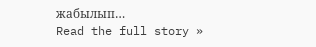жабылып…
Read the full story »